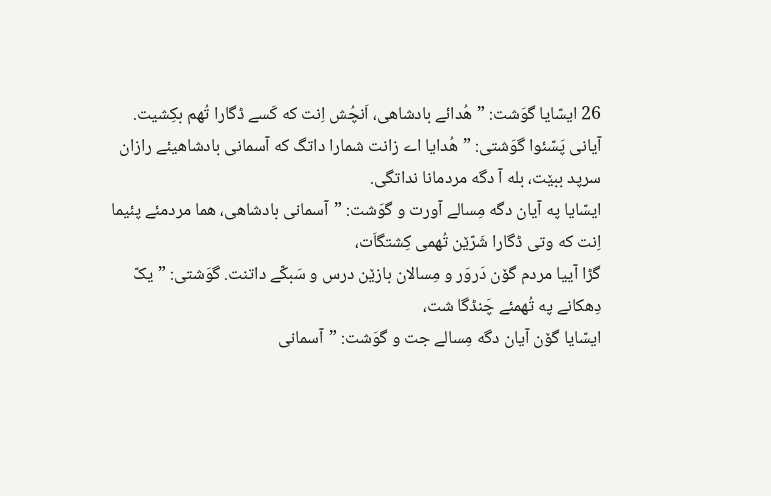26 ایسّایا گوَشت: ”هُدائے بادشاهی، اَنچُش اِنت که کَسے ڈگارا تُهم بکِشیت.
آیانی پَسّئوا گوَشتی: ”هُدایا اے زانت شمارا داتگ که آسمانی بادشاهیئے رازان سرپد ببێت، بله آ دگه مردمانا نداتگی.
ایسّایا په آیان دگه مِسالے آورت و گوَشت: ”آسمانی بادشاهی، هما مردمئے پئیما اِنت که وتی ڈگارا شَرّێن تُهمی کِشتگاَت،
گڑا آییا مردم گۆن دَروَر و مِسالان بازێن درس و سَبکّے داتنت. گوَشتی: ”یکّ دِهکانے په تُهمئے چَنڈگا شت،
ایسّایا گۆن آیان دگه مِسالے جت و گوَشت: ”آسمانی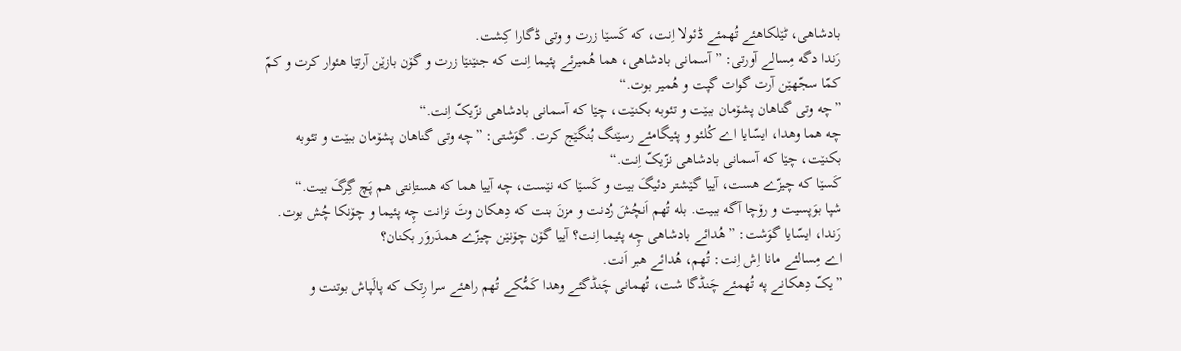بادشاهی، ٹێلکاهئے تُهمئے ڈئولا اِنت، که کَسێا زرت و وتی ڈگارا کِشت.
رَندا دگه مِسالے آورتی: ”آسمانی بادشاهی، هما هُمیرئے پئیما اِنت که جنێنێا زرت و گۆن بازێن آرتێا هئوار کرت و کمّ کمّا سجّهێن آرت گوات گپت و هُمیر بوت.“
”چه وتی گناهان پشۆمان ببێت و تئوبه بکنێت، چێا که آسمانی بادشاهی نزّیکّ اِنت.“
چه هما وهدا، ایسّایا اے کُلئو و پئیگامئے رسێنگ بُنگێج کرت. گوَشتی: ”چه وتی گناهان پشۆمان ببێت و تئوبه بکنێت، چێا که آسمانی بادشاهی نزّیکّ اِنت.“
کَسێا که چیزّے هست، آییا گێشتر دئیگَ بیت و کَسێا که نێست، چه آییا هما که هستاِنتی هم پَچ گِرگَ بیت.“
شپا بوَپسیت و رۆچا آگه ببیت. بله تُهم اَنچُشَ رُدنت و مزنَ بنت که دِهکان وتَ نزانت چِه پئیما و چۆنکا چُش بوت.
رَندا، ایسّایا گوَشت: ”هُدائے بادشاهی چِه پئیما اِنت؟ آییا گۆن چۆنێن چیزّے همدَروَر بکنان؟
اے مِسالئے مانا اِش اِنت: تُهم، هُدائے هبر اَنت.
”یکّ دِهکانے په تُهمئے چَنڈگا شت، تُهمانی چَنڈگئے وهدا کَمُّکے تُهم راهئے سرا رِتک که پالَپاش بوتنت و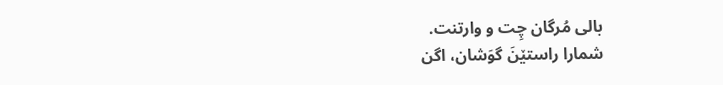بالی مُرگان چِت و وارتنت.
شمارا راستێنَ گوَشان، اگن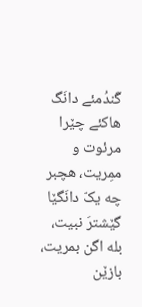گَندُمئے دانَگ هاکئے چێرا مرئوت و ممِریت، هچبر چه یکّ دانَگێا گێشترَ نبیت، بله اگن بمریت، بازێن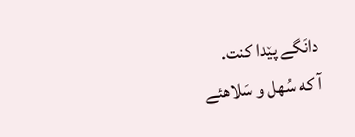دانَگے پێدا کنت.
آ که سُهل و سَلاهئے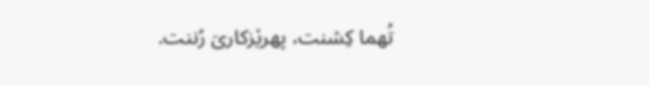تُهما کِشنت، پهرێزکاریَ رُننت.